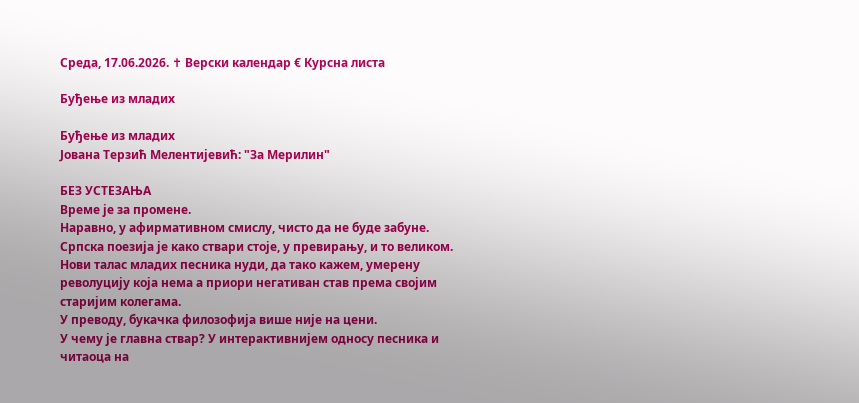Среда, 17.06.2026. ✝ Верски календар € Курсна листа

Буђење из младих

Буђење из младих
Јована Терзић Мелентијевић: "За Мерилин"

БЕЗ УСТЕЗАЊА
Време је за промене.
Наравно, у афирмативном смислу, чисто да не буде забуне. Српска поезија је како ствари стоје, у превирању, и то великом. Нови талас младих песника нуди, да тако кажем, умерену револуцију која нема а приори негативан став према својим старијим колегама.
У преводу, букачка филозофија више није на цени.
У чему је главна ствар? У интерактивнијем односу песника и читаоца на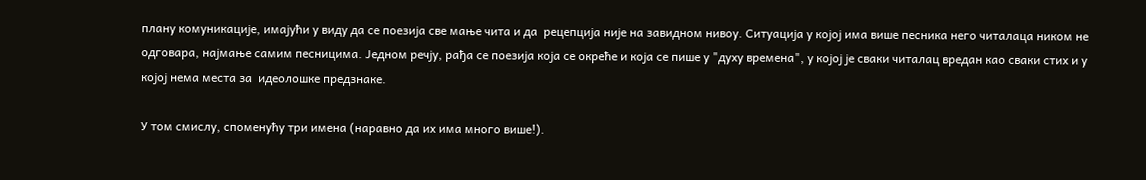плану комуникације, имајући у виду да се поезија све мање чита и да  рецепција није на завидном нивоу. Ситуација у којој има више песника него читалаца ником не одговара, најмање самим песницима. Једном речју, рађа се поезија која се окреће и која се пише у "духу времена", у којој је сваки читалац вредан као сваки стих и у којој нема места за  идеолошке предзнаке.

У том смислу, споменућу три имена (наравно да их има много више!).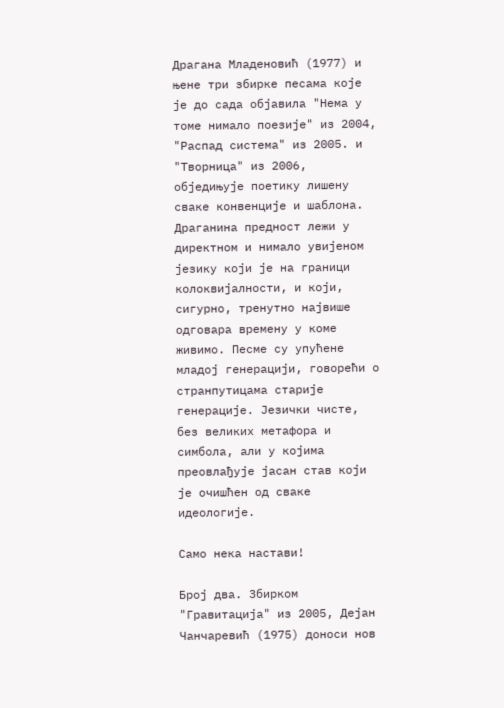Драгана Младеновић (1977) и њене три збирке песама које је до сада објавила "Нема у томе нимало поезије" из 2004, "Распад система" из 2005. и "Творница" из 2006, обједињује поетику лишену сваке конвенције и шаблона. Драганина предност лежи у директном и нимало увијеном језику који је на граници колоквијалности, и који, сигурно, тренутно највише одговара времену у коме живимо. Песме су упућене младој генерацији, говорећи о странпутицама старије генерације. Језички чисте, без великих метафора и симбола, али у којима преовлађује јасан став који је очишћен од сваке идеологије.

Само нека настави!

Број два. Збирком "Гравитација" из 2005, Дејан Чанчаревић (1975) доноси нов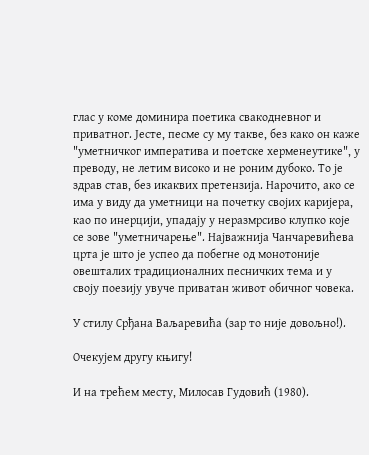глас у коме доминира поетика свакодневног и приватног. Јесте, песме су му такве, без како он каже "уметничког императива и поетске херменеутике", у преводу, не летим високо и не роним дубоко. То је здрав став, без икаквих претензија. Нарочито, ако се има у виду да уметници на почетку својих каријера, као по инерцији, упадају у неразмрсиво клупко које се зове "уметничарење". Најважнија Чанчаревићева црта је што је успео да побегне од монотоније овешталих традиционалних песничких тема и у своју поезију увуче приватан живот обичног човека.

У стилу Срђана Ваљаревића (зар то није довољно!).

Очекујем другу књигу!

И на трећем месту, Милосав Гудовић (1980).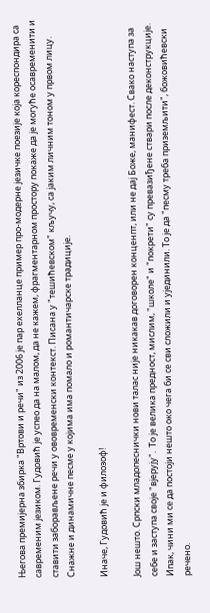Његова премијерна збирка "Вртови и речи" из 2006 је пар еxелланце пример про-модерне језичке поезије која кореспондира са савременим језиком. Гудовић је успео да на малом, да не кажем, фрагментарном простору покаже да је могуће осавременити и ставити заборављене речи у ововременски контекст. Писана у "тешићевском" кључу, са јаким личним тоном у првом лицу. Снажне и динамичне песме у којима има помало и романтичарске традиције.

Иначе, Гудовић је и филозоф!

Још нешто. Српски младопеснички нови талас није никакав договорен конценпт, или не дај Боже, манифест. Свако наступа за себе и заступа своје "вјерују".  То је велика предност, мислим, "школе" и "покрети" су превазиђене ствари после деконструкције. Ипак, чини ми се да постоји нешто око чега би се сви сложили и ујединили. То је да "песму треба приземљити", божовићевски речено.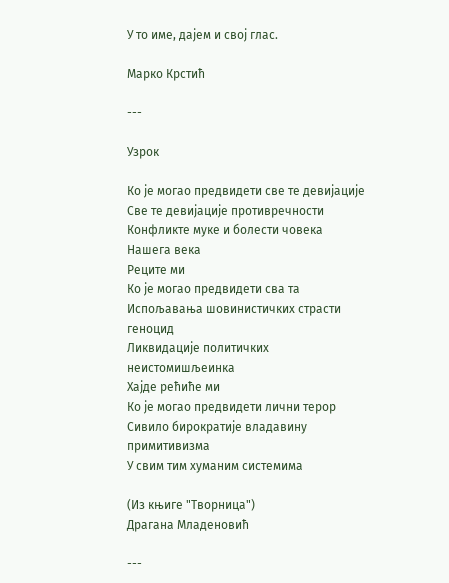У то име, дајем и свој глас.

Марко Крстић

---

Узрок

Ко је могао предвидети све те девијације
Све те девијације противречности
Конфликте муке и болести човека
Нашега века
Реците ми
Ко је могао предвидети сва та
Испољавања шовинистичких страсти геноцид
Ликвидације политичких неистомишљеинка
Хајде рећиће ми
Ко је могао предвидети лични терор
Сивило бирократије владавину примитивизма
У свим тим хуманим системима

(Из књиге "Творница")
Драгана Младеновић

---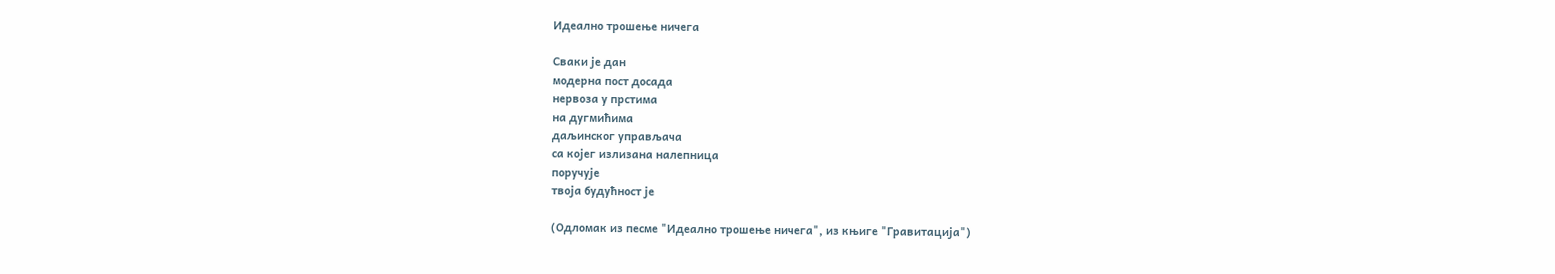Идеално трошење ничега

Сваки је дан
модерна пост досада
нервоза у прстима
на дугмићима
даљинског управљача
са којег излизана налепница
поручује
твоја будућност је

(Одломак из песме "Идеално трошење ничега", из књиге "Гравитација")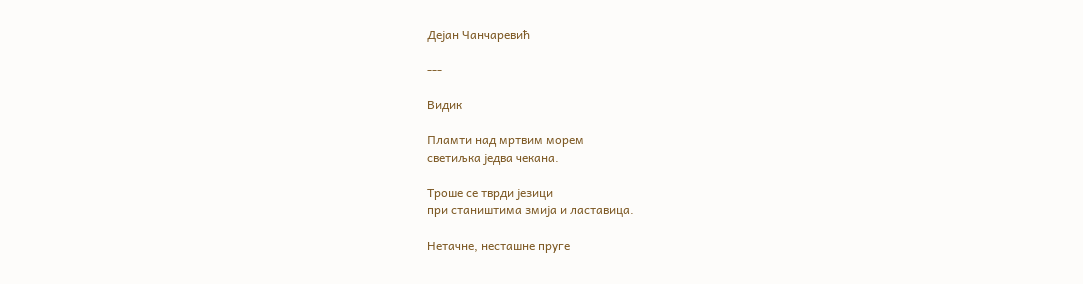Дејан Чанчаревић

---

Видик

Пламти над мртвим морем
светиљка једва чекана.

Троше се тврди језици
при стаништима змија и ластавица.

Нетачне, несташне пруге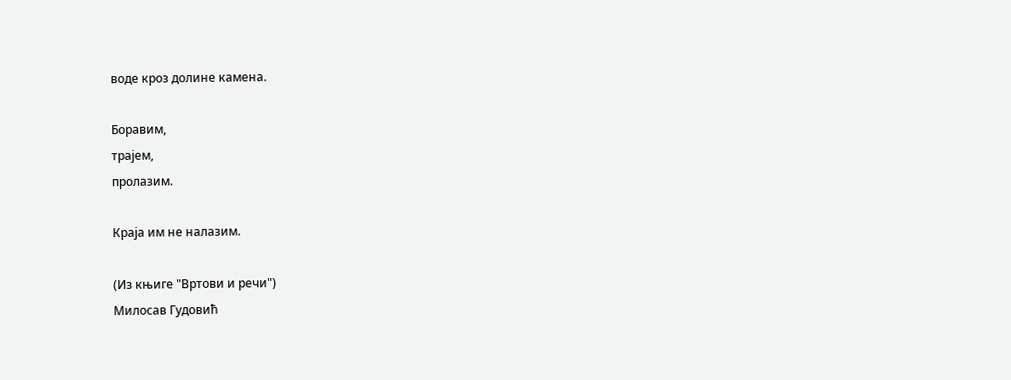воде кроз долине камена.

Боравим,
трајем,
пролазим.

Краја им не налазим.

(Из књиге "Вртови и речи")
Милосав Гудовић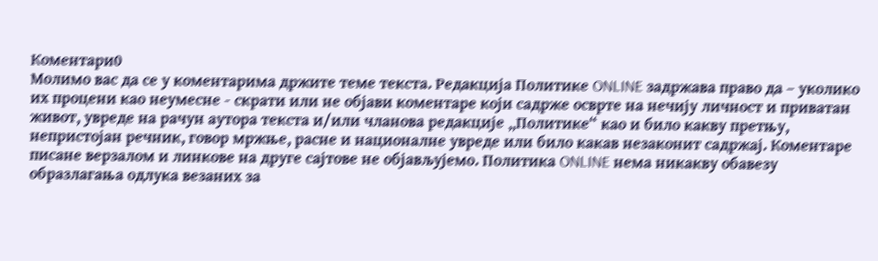Коментари0
Молимо вас да се у коментарима држите теме текста. Редакција Политике ONLINE задржава право да – уколико их процени као неумесне - скрати или не објави коментаре који садрже осврте на нечију личност и приватан живот, увреде на рачун аутора текста и/или чланова редакције „Политике“ као и било какву претњу, непристојан речник, говор мржње, расне и националне увреде или било какав незаконит садржај. Коментаре писане верзалом и линкове на друге сајтове не објављујемо. Политика ONLINE нема никакву обавезу образлагања одлука везаних за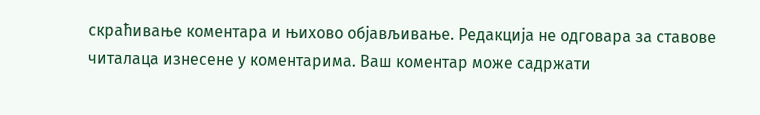скраћивање коментара и њихово објављивање. Редакција не одговара за ставове читалаца изнесене у коментарима. Ваш коментар може садржати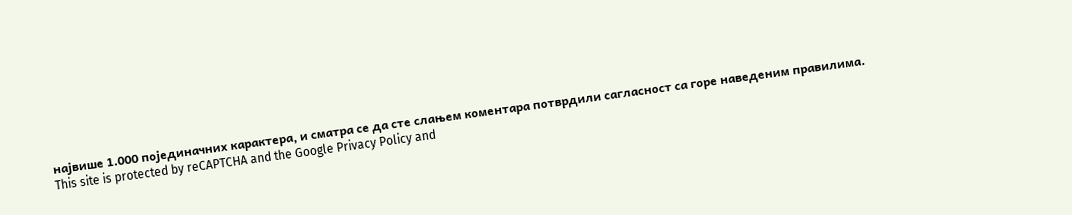највише 1.000 појединачних карактера, и сматра се да сте слањем коментара потврдили сагласност са горе наведеним правилима.
This site is protected by reCAPTCHA and the Google Privacy Policy and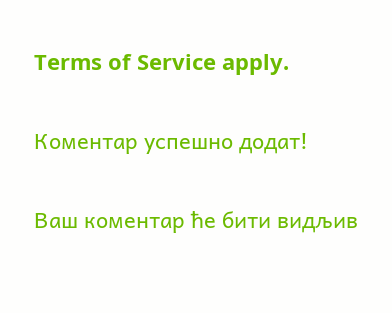Terms of Service apply.

Комeнтар успeшно додат!

Ваш комeнтар ћe бити видљив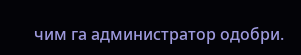чим га администратор одобри.